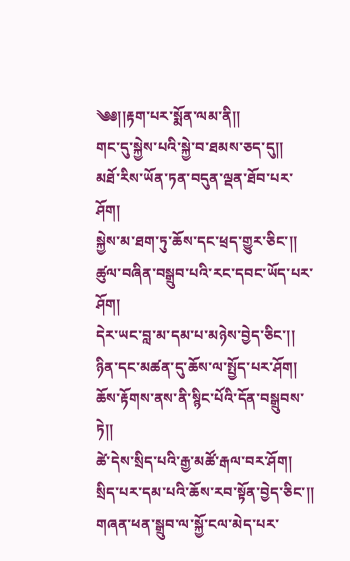༄༅།།རྟག་པར་སྨོན་ལམ་ནི།།
གང་དུ་སྐྱེས་པའི་སྐྱེ་བ་ཐམས་ཅད་དུ།།
མཐོ་རིས་ཡོན་ཏན་བདུན་ལྡན་ཐོབ་པར་ཤོག།
སྐྱེས་མ་ཐག་ཏུ་ཆོས་དང་ཕྲད་གྱུར་ཅིང་།།
ཚུལ་བཞིན་བསྒྲུབ་པའི་རང་དབང་ཡོད་པར་ཤོག།
དེར་ཡང་བླ་མ་དམ་པ་མཉེས་བྱེད་ཅིང་།།
ཉིན་དང་མཚན་དུ་ཆོས་ལ་སྤྱོད་པར་ཤོག།
ཆོས་རྟོགས་ནས་ནི་སྙིང་པོའི་དོན་བསྒྲུབས་ཏེ།།
ཚེ་དེས་སྲིད་པའི་རྒྱ་མཚོ་རྒལ་བར་ཤོག།
སྲིད་པར་དམ་པའི་ཆོས་རབ་སྟོན་བྱེད་ཅིང་།།
གཞན་ཕན་སྒྲུབ་ལ་སྐྱོ་ངལ་མེད་པར་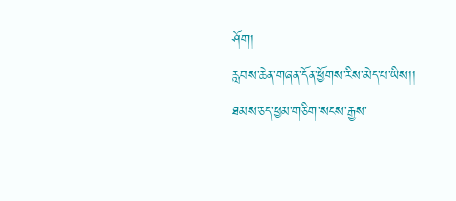ཤོག།
རླབས་ཆེན་གཞན་དོན་ཕྱོགས་རིས་མེད་པ་ཡིས།།
ཐམས་ཅད་ཕྱམ་གཅིག་སངས་རྒྱས་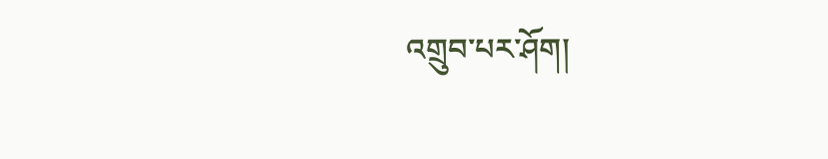འགྲུབ་པར་ཤོག།